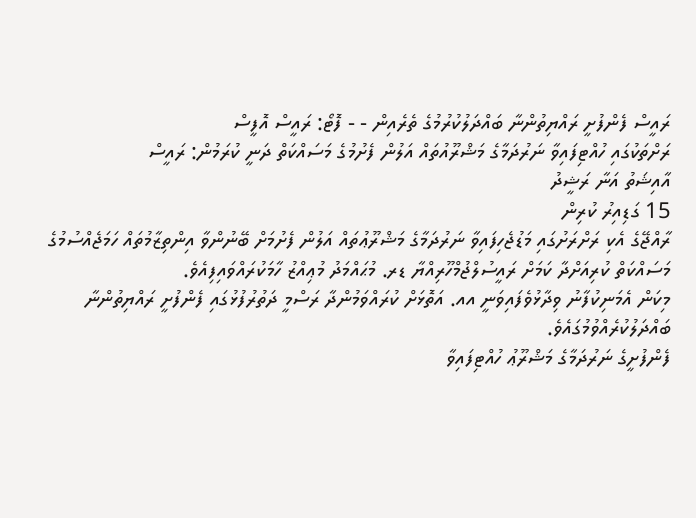ރައީސް ފެންފުށީ ރައްޔިތުންނާ ބައްދަލުކުރުމުގެ ތެރެއިން - - ފޮޓޯ: ރައީސް އޮފީސް
ރަށްތަކުގައި ހުއްޓިފައިވާ ނަރުދަމާގެ މަޝްރޫއުތައް އަލުން ފެށުމުގެ މަސައްކަތް ދަނީ ކުރަމުން: ރައީސް
އާއިޝަތު އަނާ ރަޝީދު
15 ގަޑިއިރު ކުރިން
ރާއްޖޭގެ އެކި ރަށްރަށުގައި މަޑުޖެހިފައިވާ ނަރުދަމާގެ މަޝްރޫޢުތައް އަލުން ފެށުމަށް ބޭނުންވާ އިންތިޒާމުތައް ހަމަޖެއްސުމުގެ މަސައްކަތް ކުރިއަށްދާ ކަމަށް ރައީސުލްޖުމްހޫރިއްޔާ ޑރ. މުޙައްމަދު މުޢިއްޒު ހާމަކުރައްވައިފިއެވެ.
މިކަން އެމަނިކުފާނު ވިދާޅުވެފައިވަނީ އއ. އަތޮޅަށް ކުރައްވަމުންދާ ރަސްމީ ދަތުރުފުޅުގައި ފެންފުށީ ރައްޔިތުންނާ ބައްދަލުކުރެއްވުމުގައެވެ.
ފެންފުށީގެ ނަރުދަމާގެ މަޝްރޫޢު ހުއްޓިފައިވާ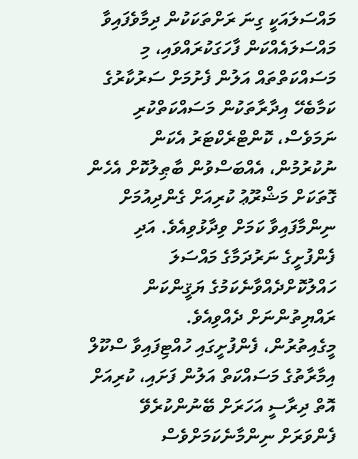މައްސަލައަކީ ގިނަ ރަށްތަކަކުން ދިމާވެފައިވާ މައްސަލައެއްކަން ފާހަގަކުރައްވައި، މި މަސައްކަތްތައް އަލުން ފެށުމަށް ސަރުކާރުގެ ކަމާބެހޭ އިދާރާތަކުން މަސައްކަތްކުރި ނަމަވެސް، ކޮންޓްރެކްޓަރު އެކަން ނުކުރުމުން، އެއްބަސްވުން ބާޠިލުކޮށް އެހެން ގޮތަކަށް މަޝްރޫޢު ކުރިއަށް ގެންދިއުމަށް ނިންމާފައިވާ ކަމަށް ވިދާޅުވިއެވެ. އަދި ފެންފުށީގެ ނަރުދަމާގެ މައްސަލަ ހައްލުކޮށްދެއްވާނެކަމުގެ ޔަޤީންކަން ރައްޔިތުންނަށް ދެއްވިއެވެ.
މީގެއިތުރުން، ފެންފުށީގައި ހުއްޓިފައިވާ ސްކޫލް އިމާރާތުގެ މަސައްކަތް އަލުން ފަށައި، ކުރިއަށް އޮތް ދިރާސީ އަހަރަށް ބޭނުންކުރެވޭ ފެންވަރަށް ނިންމާނެކަމަށްވެސް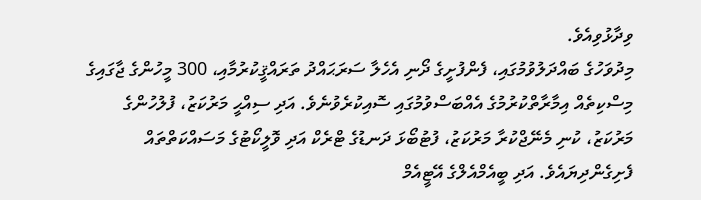ވިދާޅުވިއެވެ.
މިދުވަހުގެ ބައްދަލުވުމުގައި، ފެންފުށީގެ ދޯނި އެހެލާ ސަރަޙައްދު ތަރައްޤީކުރުމާއި، 300 މީހުންގެ ޖާގައިގެ މިސްކިތެއް އިމާރާތްކުރުމުގެ އެއްބަސްވުމުގައި ސޮއިކުރެވުނެވެ. އަދި ސިއްޙީ މަރުކަޒު، ފުލުހުންގެ މަރުކަޒު، ކުނި މެނޭޖްކުރާ މަރުކަޒު، ފުޓުބޯޅަ ދަނޑުގެ ޓްރެކް އަދި ވޮލީކޯޓުގެ މަސައްކަތްތައް ފެށިގެންދިޔައެވެ. އަދި ބީއެމްއެލްގެ އޭޓީއެމް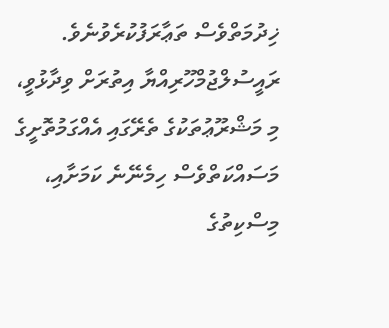ޚިދުމަތްވެސް ތަޢާރަފުކުރެވުނެވެ.
ރައީސުލްޖުމްހޫރިއްޔާ އިތުރަށް ވިދާޅުވީ، މި މަޝްރޫޢުތަކުގެ ތެރޭގައި އެއްގަމުތޮށީގެ މަސައްކަތްވެސް ހިމެނޭނެ ކަމަށާއި، މިސްކިތުގެ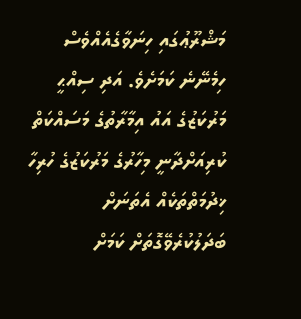މަޝްރޫޢުގައި ހިނަވާގެއެއްވެސް ހިމެނޭނެ ކަމަށެވެ. އަދި ސިއްޙީ މަރުކަޒުގެ އައު އިމާރާތުގެ މަސައްކަތް ކުރިއަށްދާނީ މިހާރުގެ މަރުކަޒުގެ ހުރިހާ ޚިދުމަތްތަކެއް އެތަނަށް ބަދަލުކުރެވޭގޮތަށް ކަމަށް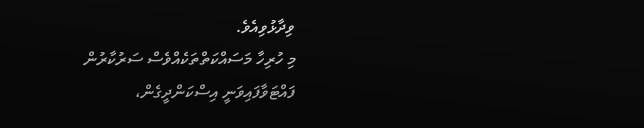ވިދާޅުވިއެވެ.
މި ހުރިހާ މަސައްކަތްތަކެއްވެސް ސަރުކާރުން ފައްޓަވާފައިވަނީ އިސްކަންދީގެން،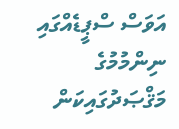އަވަސް ސްޕީޑެއްގައި ނިންމުމުގެ މަޤްޞަދުގައިކަން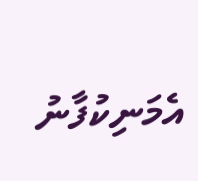އެމަނިކުފާނު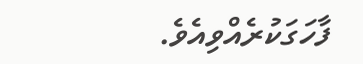ފާހަގަކުރެއްވިއެވެ.